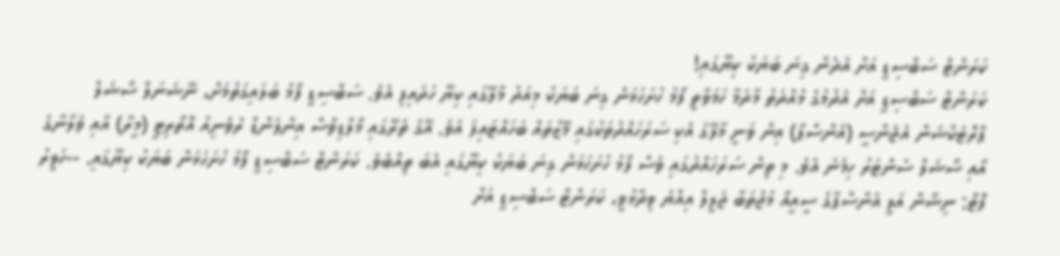ކަރަންޓް ސަބްސިޑީ އަށް އެދެން ގިނަ ބަޔަކު ކިޔޫގައި!
ކަރަންޓް ސަބްސިޑީ އަށް އެދުމުގެ މުއްދަތު މާދަމާ ހަމަވާތީ ފޯމު ހުށަހަޅަން ގިނަ ބަޔަކު މިއަދު މާލޭގައި ކިޔޫ ހަދައިފި އެވެ. ސަބްސިޑީ ފޯމު ބަލައިގަތުމަށް، ނޭޝަނަލް ސޯޝަލް ޕްރޮޓެކްޝަން އެޖެންސީ (އެންސްޕާ) އިން ވަނީ މާލޭގެ އެކި ސަރަހައްދުތަކުގައި މޭޒުތައް ބަހައްޓައިފަ އެވެ. އޭގެ ތެރޭގައި މޯލްޑިވްސް އިންލެންޑް ރެވެނިއު އޮތޯރިޓީ (މީރާ) އާއި ވެލާނާގެ އާއި ސޯޝަލް ސެންޓަރު ހިމެނެ އެވެ. މި ތިން ސަރަހައްދުގައި ވެސް ފޯމު ހުށަހަޅަން ގިނަ ބަޔަކު ކިޔޫގައި އެބަ ތިއްބެވެ. ކަރަންޓް ސަބްސިޑީ ފޯމު ހުށަހަޅަން ބަޔަކު ކިޔޫގައި. --ހަވީރު ފޮޓޯ: ނިޝާން އަލީ އެންސްޕާގެ ސީއީއޯ މުޖުތަބާ ޖަލީލް އިއްޔެ ވިދާޅުވީ، ކަރަންޓް ސަބްސިޑީ އަށް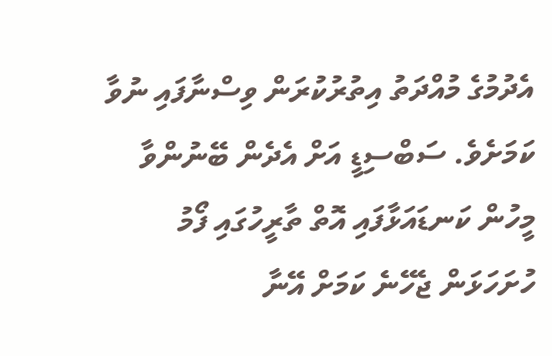އެދުމުގެ މުއްދަތު އިތުރުކުރަން ވިސްނާފައި ނުވާ ކަމަށެވެ. ސަބްސިޑީ އަށް އެދެން ބޭނުންވާ މީހުން ކަނޑައަޅާފައި އޮތް ތާރީހުގައި ފޯމު ހުށަހަޅަން ޖެހޭނެ ކަމަށް އޭނާ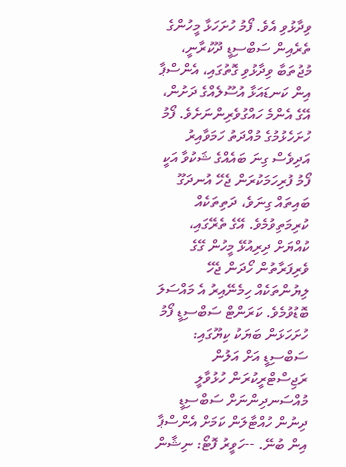ވިދާޅުވި އެވެ. ފޯމު ހުށަހަޅާ މީހުންގެ ތެރެއިން ސަބްސިޑީ ދޫކުރާނީ، މުޖުތަބާ ވިދާޅުވި ގޮތުގައި، އެންސްޕާ އިން ކަނޑައަޅާ އުސޫލެއްގެ ދަށުން، އޭގެ އެންމެ ހައްގުވެރިންނަށެވެ. ފޯމު ހުށަހެޅުމުގެ މުއްދަތު ހަމަވާއިރު އަދިވެސް ގިނަ ބައެއްގެ ޝަކުވާ އަކީ ފޯމު ފުރިހަމަކުރަން ޖެހޭ އުނދަގޫ ބައިތައް ގިނަވެ، ދަތިތަކެއް ކުރިމަތިވުމެވެ. އޭގެ ތެރޭގައި، ކުއްޔަށް ދިރިއުޅޭ މީހުން ގޭގެ ވެރިފަރާތުން ހޯދަން ޖެހޭ ލިޔުންތަކެއް ހިމެނޭއިރު އެ މައްސަލަ ބޮޑުވުމެވެ. ކަރަންޓް ސަބްސިޑީ ފޯމު ހުށަހަޅަން ބަޔަކު ކިޔޫގައި: ސަބްސިޑީ އަށް އަލުން ރަޖިސްޓްރީކުރަން ހުޅުވާލީ މުއްސަނދިންނަށް ސަބްސިޑީ ދިނުން ހުއްޓާލަން ކަމަށް އެންސްޕާ އިން ބުނޭ. --ހަވީރު ފޮޓޯ: ނިޝާން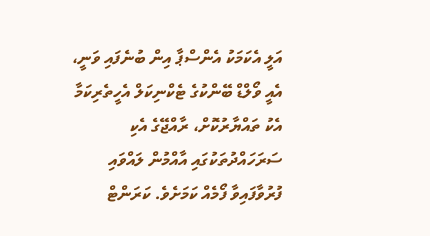އަލީ އެކަމަކު އެންސްޕާ އިން ބުނެފައި ވަނީ، އެއީ ވޯލްޑް ބޭންކުގެ ޓެކްނިކަލް އެހީތެރިކަމާ އެކު ތައްޔާރުކޮށް، ރާއްޖޭގެ އެކި ސަރަހައްދުތަކުގައި އާއްމުން ލައްވައި ފުރުވާފައިވާ ފޯމެއް ކަމަށެވެ. ކަރަންޓް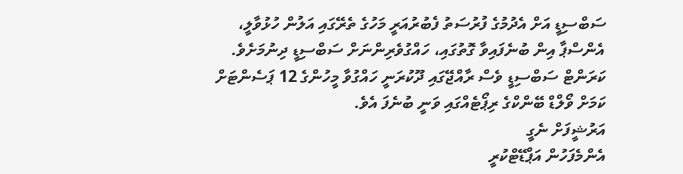ސަބްސިޑީ އަށް އެދުމުގެ ފުރުސަތު ފެބުރުއަރީ މަހުގެ ތެރޭގައި އަލުން ހުޅުވާލީ، އެންސްޕާ އިން ބުނެފައިވާ ގޮތުގައި، ހައްގުވެރިންނަށް ސަބްސިޑީ ދިނުމަށެވެ. ކަރަންޓް ސަބްސިޑީ ވެސް ރާއްޖޭގައި ދޫކުރަނީ ހައްގުވާ މީހުންގެ 12 ޕަސެންޓަށް ކަމަށް ވޯލްޑް ބޭންކްގެ ރިޕޯޓެއްގައި ވަނީ ބުނެފަ އެވެ.
އަރުޝީފަށް ނެގީ
އެންމެފަހުން އަޕްޑޭޓްކުރީ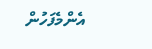އެންމެފަހުން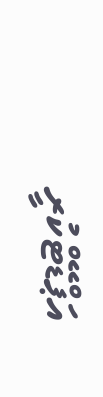އަޕްޑޭޓްކުރީ